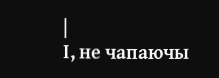|
І, не чапаючы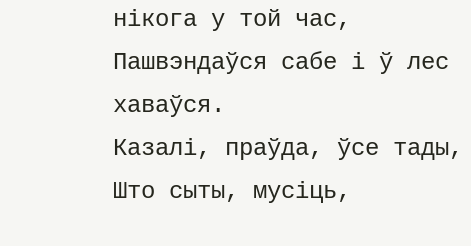нікога у той час,
Пашвэндаўся сабе і ў лес хаваўся.
Казалі, праўда, ўсе тады,
Што сыты, мусіць,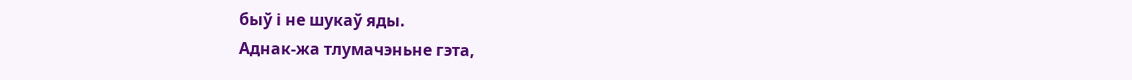быў і не шукаў яды.
Аднак-жа тлумачэньне гэта,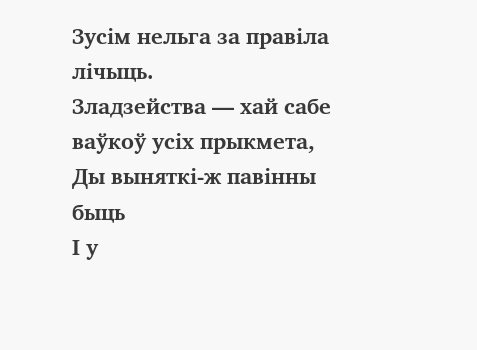Зусім нельга за правіла лічыць.
Зладзейства — хай сабе ваўкоў усіх прыкмета,
Ды выняткі-ж павінны быць
І у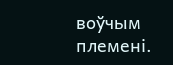воўчым племені.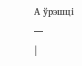А ўрэшці —
|